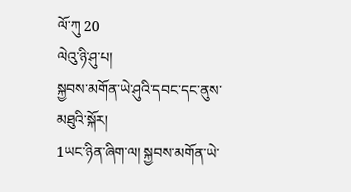ལོ་ཀུ 20
ལེའུ་ཉི་ཤུ་པ།
སྐྱབས་མགོན་ཡེ་ཤུའི་དབང་དང་ནུས་མཐུའི་སྐོར།
1ཡང་ཉིན་ཞིག་ལ། སྐྱབས་མགོན་ཡེ་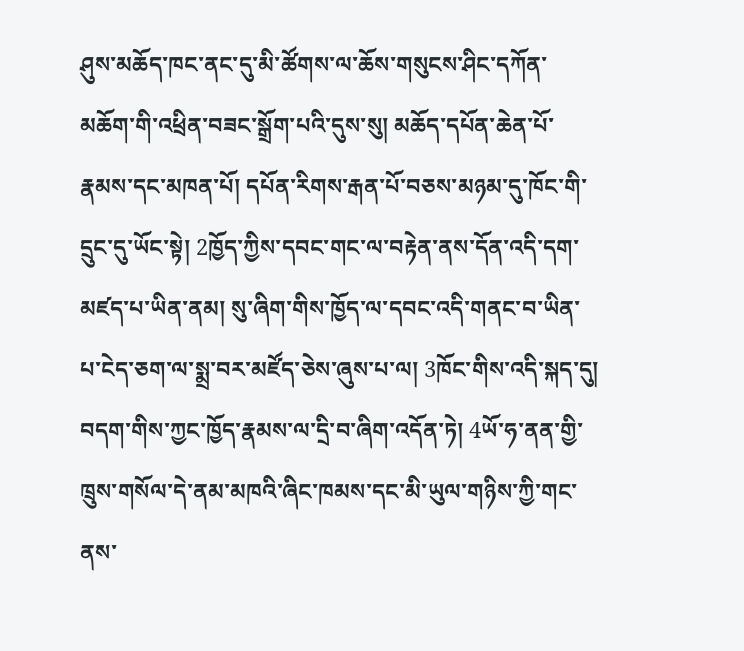ཤུས་མཆོད་ཁང་ནང་དུ་མི་ཚོགས་ལ་ཆོས་གསུངས་ཤིང་དཀོན་མཆོག་གི་འཕྲིན་བཟང་སྒྲོག་པའི་དུས་སུ། མཆོད་དཔོན་ཆེན་པོ་རྣམས་དང་མཁན་པོ། དཔོན་རིགས་རྒན་པོ་བཅས་མཉམ་དུ་ཁོང་གི་དྲུང་དུ་ཡོང་སྟེ། 2ཁྱོད་ཀྱིས་དབང་གང་ལ་བརྟེན་ནས་དོན་འདི་དག་མཛད་པ་ཡིན་ནམ། སུ་ཞིག་གིས་ཁྱོད་ལ་དབང་འདི་གནང་བ་ཡིན་པ་ངེད་ཅག་ལ་སྨྲ་བར་མཛོད་ཅེས་ཞུས་པ་ལ། 3ཁོང་གིས་འདི་སྐད་དུ། བདག་གིས་ཀྱང་ཁྱོད་རྣམས་ལ་དྲི་བ་ཞིག་འདོན་ཏེ། 4ཡོ་ཧ་ནན་གྱི་ཁྲུས་གསོལ་དེ་ནམ་མཁའི་ཞིང་ཁམས་དང་མི་ཡུལ་གཉིས་ཀྱི་གང་ནས་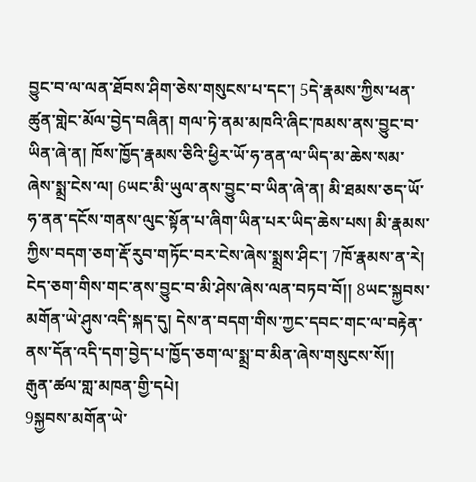བྱུང་བ་ལ་ལན་ཐོབས་ཤིག་ཅེས་གསུངས་པ་དང་། 5དེ་རྣམས་ཀྱིས་ཕན་ཚུན་གླེང་མོལ་བྱེད་བཞིན། གལ་ཏེ་ནམ་མཁའི་ཞིང་ཁམས་ནས་བྱུང་བ་ཡིན་ཞེ་ན། ཁོས་ཁྱོད་རྣམས་ཅིའི་ཕྱིར་ཡོ་ཧ་ནན་ལ་ཡིད་མ་ཆེས་སམ་ཞེས་སྨྲ་ངེས་ལ། 6ཡང་མི་ཡུལ་ནས་བྱུང་བ་ཡིན་ཞེ་ན། མི་ཐམས་ཅད་ཡོ་ཧ་ནན་དངོས་གནས་ལུང་སྟོན་པ་ཞིག་ཡིན་པར་ཡིད་ཆེས་པས། མི་རྣམས་ཀྱིས་བདག་ཅག་རྡོ་རུབ་གཏོང་བར་ངེས་ཞེས་སྨྲས་ཤིང་། 7ཁོ་རྣམས་ན་རེ། ངེད་ཅག་གིས་གང་ནས་བྱུང་བ་མི་ཤེས་ཞེས་ལན་བཏབ་བོ།། 8ཡང་སྐྱབས་མགོན་ཡེ་ཤུས་འདི་སྐད་དུ། དེས་ན་བདག་གིས་ཀྱང་དབང་གང་ལ་བརྟེན་ནས་དོན་འདི་དག་བྱེད་པ་ཁྱོད་ཅག་ལ་སྨྲ་བ་མིན་ཞེས་གསུངས་སོ།།
རྒུན་ཚལ་གླ་མཁན་གྱི་དཔེ།
9སྐྱབས་མགོན་ཡེ་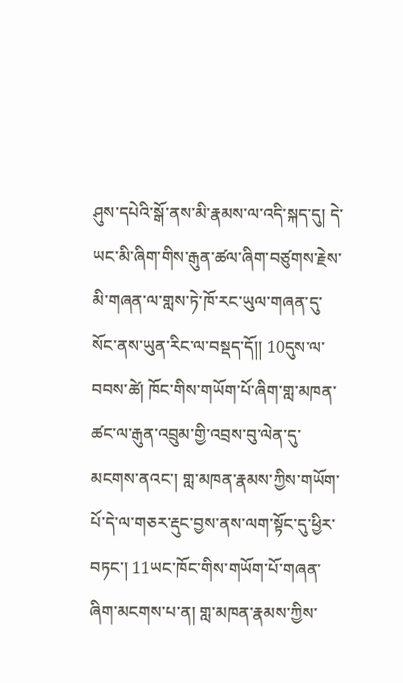ཤུས་དཔེའི་སྒོ་ནས་མི་རྣམས་ལ་འདི་སྐད་དུ། དེ་ཡང་མི་ཞིག་གིས་རྒུན་ཚལ་ཞིག་བཙུགས་རྗེས་མི་གཞན་ལ་གླས་ཏེ་ཁོ་རང་ཡུལ་གཞན་དུ་སོང་ནས་ཡུན་རིང་ལ་བསྡད་དོ།། 10དུས་ལ་བབས་ཚེ། ཁོང་གིས་གཡོག་པོ་ཞིག་གླ་མཁན་ཚང་ལ་རྒུན་འབྲུམ་གྱི་འབྲས་བུ་ལེན་དུ་མངགས་ནའང་། གླ་མཁན་རྣམས་ཀྱིས་གཡོག་པོ་དེ་ལ་གཅར་རྡུང་བྱས་ནས་ལག་སྟོང་དུ་ཕྱིར་བཏང་། 11ཡང་ཁོང་གིས་གཡོག་པོ་གཞན་ཞིག་མངགས་པ་ན། གླ་མཁན་རྣམས་ཀྱིས་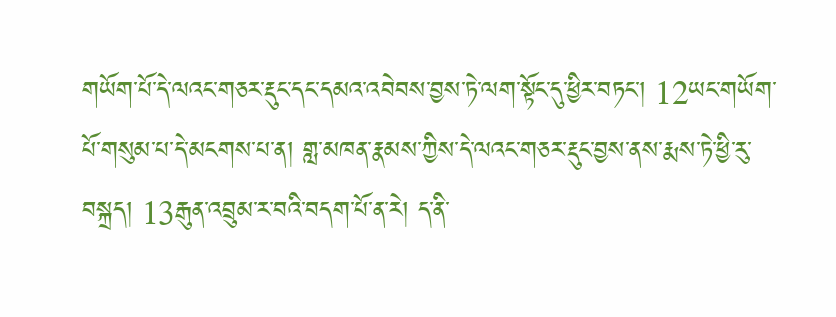གཡོག་པོ་དེ་ལའང་གཅར་རྡུང་དང་དམའ་འབེབས་བྱས་ཏེ་ལག་སྟོང་དུ་ཕྱིར་བཏང་། 12ཡང་གཡོག་པོ་གསུམ་པ་དེ་མངགས་པ་ན། གླ་མཁན་རྣམས་ཀྱིས་དེ་ལའང་གཅར་རྡུང་བྱས་ནས་རྨས་ཏེ་ཕྱི་རུ་བསྐྲད། 13རྒུན་འབྲུམ་ར་བའི་བདག་པོ་ན་རེ། ད་ནི་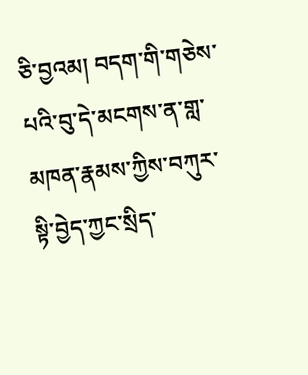ཅི་བྱའམ། བདག་གི་གཅེས་པའི་བུ་དེ་མངགས་ན་གླ་མཁན་རྣམས་ཀྱིས་བཀུར་སྟི་བྱེད་ཀྱང་སྲིད་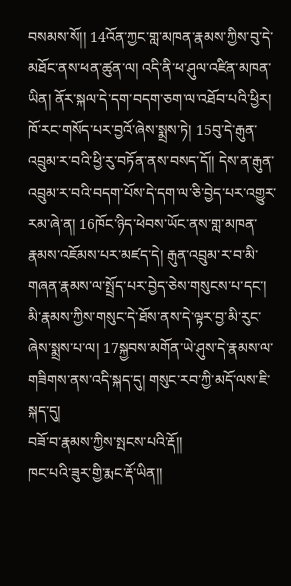བསམས་སོ།། 14འོན་ཀྱང་གླ་མཁན་རྣམས་ཀྱིས་བུ་དེ་མཐོང་ནས་ཕན་ཚུན་ལ། འདི་ནི་ཕ་ཤུལ་འཛིན་མཁན་ཡིན། ནོར་སྐལ་དེ་དག་བདག་ཅག་ལ་འཐོབ་པའི་ཕྱིར། ཁོ་རང་གསོད་པར་བྱའོ་ཞེས་སྨྲས་ཏེ། 15བུ་དེ་རྒུན་འབྲུམ་ར་བའི་ཕྱི་རུ་བཏོན་ནས་བསད་དོ།། དེས་ན་རྒུན་འབྲུམ་ར་བའི་བདག་པོས་དེ་དག་ལ་ཅི་བྱེད་པར་འགྱུར་རམ་ཞེ་ན། 16ཁོང་ཉིད་ཕེབས་ཡོང་ནས་གླ་མཁན་རྣམས་འཇོམས་པར་མཛད་དེ། རྒུན་འབྲུམ་ར་བ་མི་གཞན་རྣམས་ལ་སྤྲོད་པར་བྱེད་ཅེས་གསུངས་པ་དང་། མི་རྣམས་ཀྱིས་གསུང་དེ་ཐོས་ནས་དེ་ལྟར་བྱ་མི་རུང་ཞེས་སྨྲས་པ་ལ། 17སྐྱབས་མགོན་ཡེ་ཤུས་དེ་རྣམས་ལ་གཟིགས་ནས་འདི་སྐད་དུ། གསུང་རབ་ཀྱི་མདོ་ལས་ཇི་སྐད་དུ།
བཟོ་བ་རྣམས་ཀྱིས་སྤངས་པའི་རྡོ།།
ཁང་པའི་ཟུར་གྱི་རྨང་རྡོ་ཡིན།།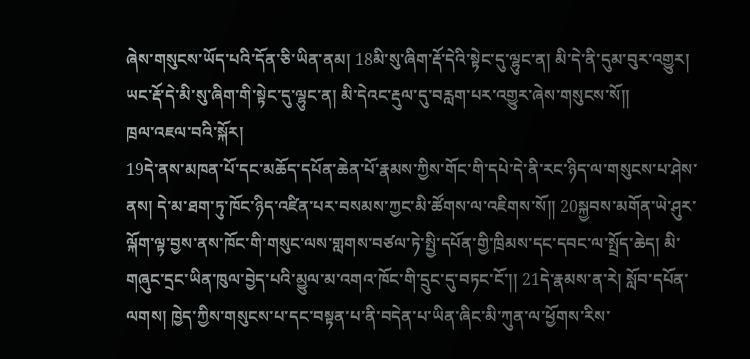ཞེས་གསུངས་ཡོད་པའི་དོན་ཅི་ཡིན་ནམ། 18མི་སུ་ཞིག་རྡོ་དེའི་སྟེང་དུ་ལྷུང་ན། མི་དེ་ནི་དུམ་བུར་འགྱུར། ཡང་རྡོ་དེ་མི་སུ་ཞིག་གི་སྟེང་དུ་ལྷུང་ན། མི་དེའང་རྡུལ་དུ་བརླག་པར་འགྱུར་ཞེས་གསུངས་སོ།།
ཁྲལ་འཇལ་བའི་སྐོར།
19དེ་ནས་མཁན་པོ་དང་མཆོད་དཔོན་ཆེན་པོ་རྣམས་ཀྱིས་གོང་གི་དཔེ་དེ་ནི་རང་ཉིད་ལ་གསུངས་པ་ཤེས་ནས། དེ་མ་ཐག་ཏུ་ཁོང་ཉིད་འཛིན་པར་བསམས་ཀྱང་མི་ཚོགས་ལ་འཇིགས་སོ།། 20སྐྱབས་མགོན་ཡེ་ཤུར་ལྐོག་ལྟ་བྱས་ནས་ཁོང་གི་གསུང་ལས་གླགས་བཙལ་ཏེ་སྤྱི་དཔོན་གྱི་ཁྲིམས་དང་དབང་ལ་སྤྲོད་ཆེད། མི་གཞུང་དྲང་ཡིན་ཁུལ་བྱེད་པའི་མྱུལ་མ་འགའ་ཁོང་གི་དྲུང་དུ་བཏང་ངོ་།། 21དེ་རྣམས་ན་རེ། སློབ་དཔོན་ལགས། ཁྱེད་ཀྱིས་གསུངས་པ་དང་བསྟན་པ་ནི་བདེན་པ་ཡིན་ཞིང་མི་ཀུན་ལ་ཕྱོགས་རིས་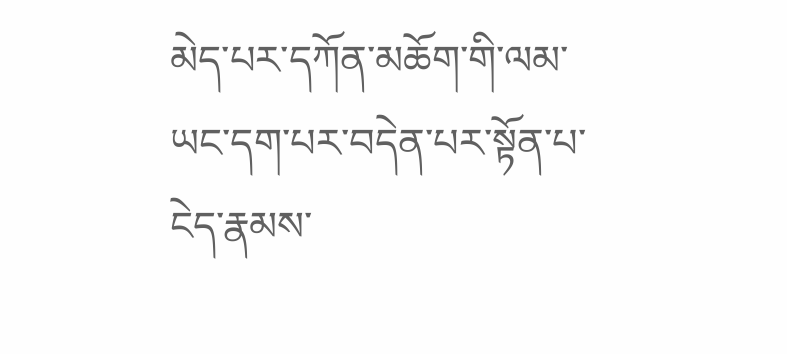མེད་པར་དཀོན་མཆོག་གི་ལམ་ཡང་དག་པར་བདེན་པར་སྟོན་པ་ངེད་རྣམས་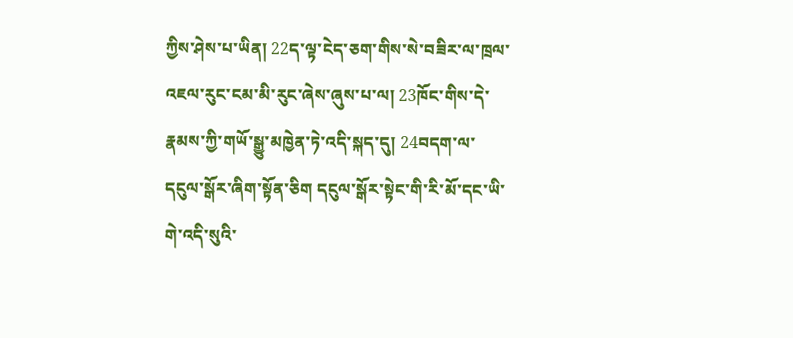ཀྱིས་ཤེས་པ་ཡིན། 22ད་ལྟ་ངེད་ཅག་གིས་སེ་བཟིར་ལ་ཁྲལ་འཇལ་རུང་ངམ་མི་རུང་ཞེས་ཞུས་པ་ལ། 23ཁོང་གིས་དེ་རྣམས་ཀྱི་གཡོ་སྒྱུ་མཁྱེན་ཏེ་འདི་སྐད་དུ། 24བདག་ལ་དངུལ་སྒོར་ཞིག་སྟོན་ཅིག དངུལ་སྒོར་སྟེང་གི་རི་མོ་དང་ཡི་གེ་འདི་སུའི་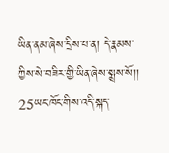ཡིན་ནམ་ཞེས་དྲིས་པ་ན། དེ་རྣམས་ཀྱིས་སེ་བཟིར་གྱི་ཡིན་ཞེས་སྨྲས་སོ།། 25ཡང་ཁོང་གིས་འདི་སྐད་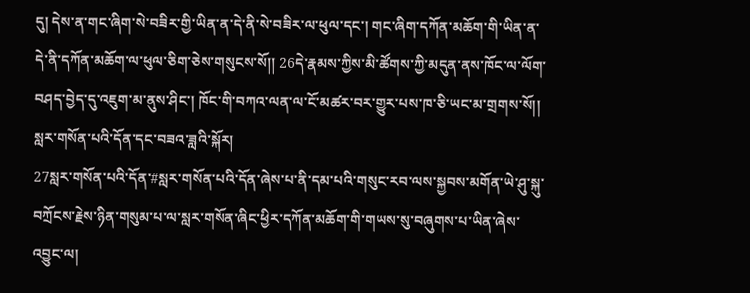དུ། དེས་ན་གང་ཞིག་སེ་བཟིར་གྱི་ཡིན་ན་དེ་ནི་སེ་བཟིར་ལ་ཕུལ་དང་། གང་ཞིག་དཀོན་མཆོག་གི་ཡིན་ན་དེ་ནི་དཀོན་མཆོག་ལ་ཕུལ་ཅིག་ཅེས་གསུངས་སོ།། 26དེ་རྣམས་ཀྱིས་མི་ཚོགས་ཀྱི་མདུན་ནས་ཁོང་ལ་ལོག་བཤད་བྱེད་དུ་འཇུག་མ་ནུས་ཤིང་། ཁོང་གི་བཀའ་ལན་ལ་ངོ་མཚར་བར་གྱུར་པས་ཁ་ཅི་ཡང་མ་གྲགས་སོ།།
སླར་གསོན་པའི་དོན་དང་བཟའ་ཟླའི་སྐོར།
27སླར་གསོན་པའི་དོན་#སླར་གསོན་པའི་དོན་ཞེས་པ་ནི་དམ་པའི་གསུང་རབ་ལས་སྐྱབས་མགོན་ཡེ་ཤུ་སྐུ་བཀྲོངས་རྗེས་ཉིན་གསུམ་པ་ལ་སླར་གསོན་ཞིང་ཕྱིར་དཀོན་མཆོག་གི་གཡས་སུ་བཞུགས་པ་ཡིན་ཞེས་འབྱུང་ལ།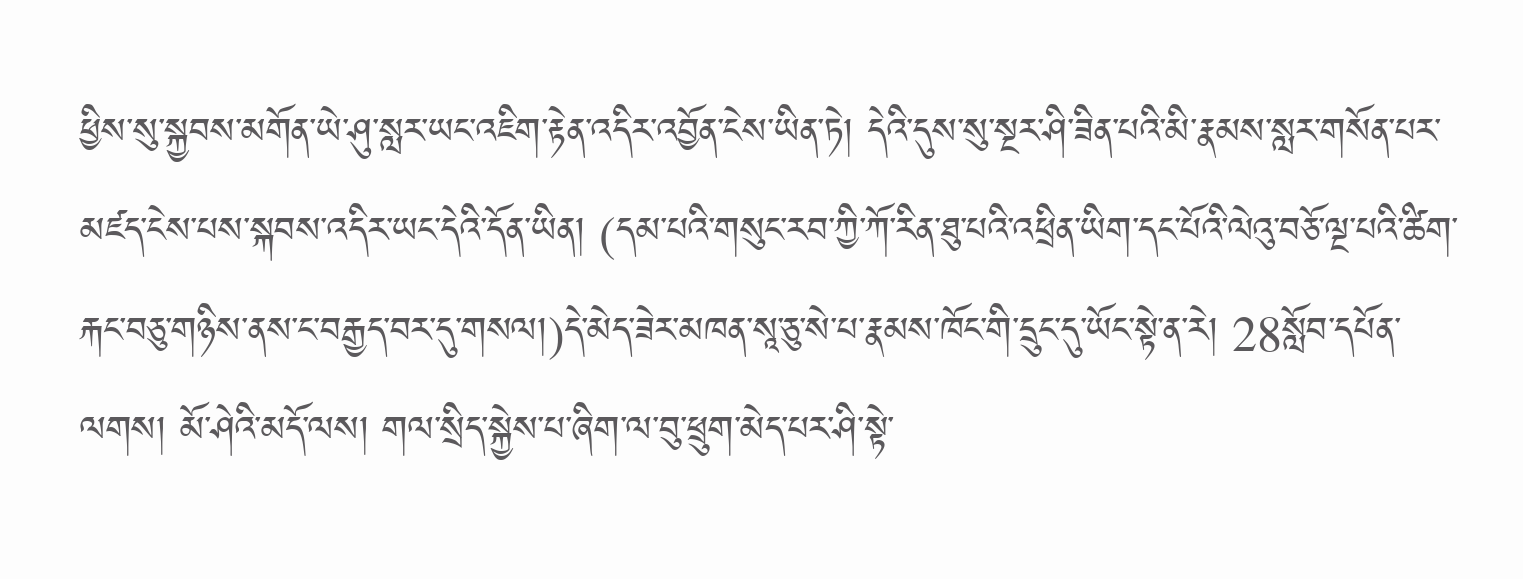ཕྱིས་སུ་སྐྱབས་མགོན་ཡེ་ཤུ་སླར་ཡང་འཇིག་རྟེན་འདིར་འབྱོན་ངེས་ཡིན་ཏེ། དེའི་དུས་སུ་སྔར་ཤི་ཟིན་པའི་མི་རྣམས་སླར་གསོན་པར་མཛད་ངེས་པས་སྐབས་འདིར་ཡང་དེའི་དོན་ཡིན། (དམ་པའི་གསུང་རབ་ཀྱི་ཀོ་རིན་ཐུ་པའི་འཕྲིན་ཡིག་དང་པོའི་ལེའུ་བཅོ་ལྔ་པའི་ཚིག་རྐང་བཅུ་གཉིས་ནས་ང་བརྒྱད་བར་དུ་གསལ།)དེ་མེད་ཟེར་མཁན་སཱ་ཅུ་སེ་པ་རྣམས་ཁོང་གི་དྲུང་དུ་ཡོང་སྟེ་ན་རེ། 28སློབ་དཔོན་ལགས། མོ་ཤེའི་མདོ་ལས། གལ་སྲིད་སྐྱེས་པ་ཞིག་ལ་བུ་ཕྲུག་མེད་པར་ཤི་སྟེ་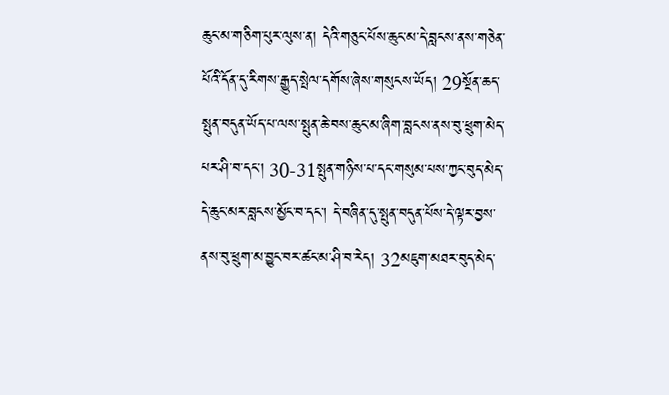ཆུང་མ་གཅིག་པུར་ལུས་ན། དེའི་གཅུང་པོས་ཆུང་མ་དེ་བླངས་ནས་གཅེན་པོའི་དོན་དུ་རིགས་རྒྱུད་སྤེལ་དགོས་ཞེས་གསུངས་ཡོད། 29སྔོན་ཆད་སྤུན་བདུན་ཡོད་པ་ལས་སྤུན་ཆེ་བས་ཆུང་མ་ཞིག་བླངས་ནས་བུ་ཕྲུག་མེད་པར་ཤི་བ་དང་། 30-31སྤུན་གཉིས་པ་དང་གསུམ་པས་ཀྱང་བུད་མེད་དེ་ཆུང་མར་བླངས་མྱོང་བ་དང་། དེ་བཞིན་དུ་སྤུན་བདུན་པོས་དེ་ལྟར་བྱས་ནས་བུ་ཕྲུག་མ་བྱུང་བར་ཚང་མ་ཤི་བ་རེད། 32མཇུག་མཐར་བུད་མེད་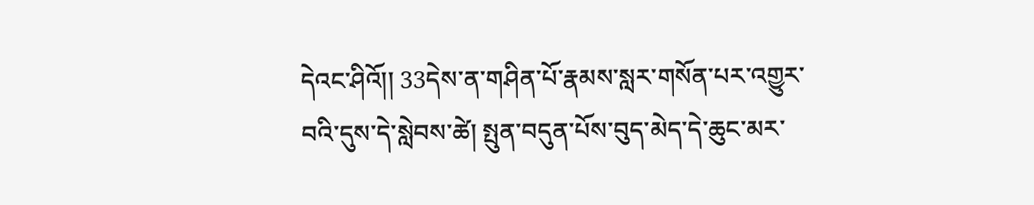དེའང་ཤིའོ།། 33དེས་ན་གཤིན་པོ་རྣམས་སླར་གསོན་པར་འགྱུར་བའི་དུས་དེ་སླེབས་ཚེ། སྤུན་བདུན་པོས་བུད་མེད་དེ་ཆུང་མར་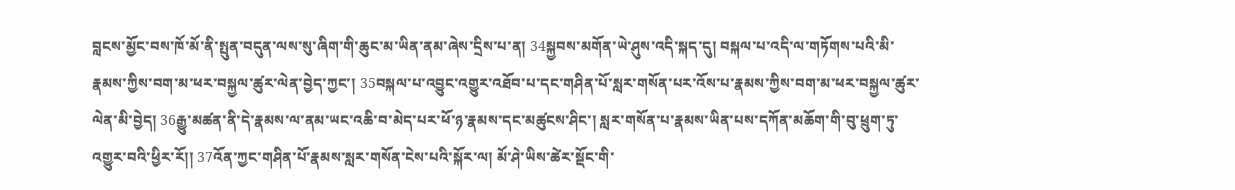བླངས་མྱོང་བས་ཁོ་མོ་ནི་སྤུན་བདུན་ལས་སུ་ཞིག་གི་ཆུང་མ་ཡིན་ནམ་ཞེས་དྲིས་པ་ན། 34སྐྱབས་མགོན་ཡེ་ཤུས་འདི་སྐད་དུ། བསྐལ་པ་འདི་ལ་གཏོགས་པའི་མི་རྣམས་ཀྱིས་བག་མ་ཕར་བསྐྱལ་ཚུར་ལེན་བྱེད་ཀྱང་། 35བསྐལ་པ་འབྱུང་འགྱུར་འཐོབ་པ་དང་གཤིན་པོ་སླར་གསོན་པར་འོས་པ་རྣམས་ཀྱིས་བག་མ་ཕར་བསྐྱལ་ཚུར་ལེན་མི་བྱེད། 36རྒྱུ་མཚན་ནི་དེ་རྣམས་ལ་ནམ་ཡང་འཆི་བ་མེད་པར་ཕོ་ཉ་རྣམས་དང་མཚུངས་ཤིང་། སླར་གསོན་པ་རྣམས་ཡིན་པས་དཀོན་མཆོག་གི་བུ་ཕྲུག་ཏུ་འགྱུར་བའི་ཕྱིར་རོ།། 37འོན་ཀྱང་གཤིན་པོ་རྣམས་སླར་གསོན་ངེས་པའི་སྐོར་ལ། མོ་ཤེ་ཡིས་ཚེར་སྡོང་གི་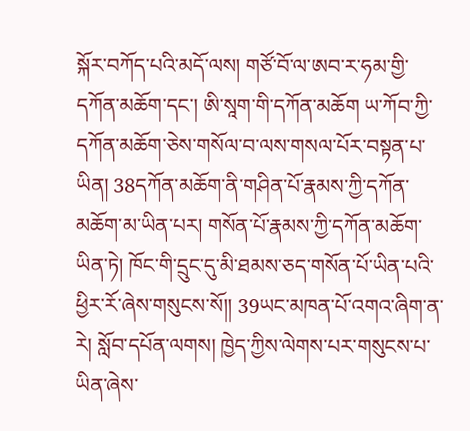སྐོར་བཀོད་པའི་མདོ་ལས། གཙོ་བོ་ལ་ཨབ་ར་ཧམ་གྱི་དཀོན་མཆོག་དང་། ཨི་སཱག་གི་དཀོན་མཆོག ཡ་ཀོབ་ཀྱི་དཀོན་མཆོག་ཅེས་གསོལ་བ་ལས་གསལ་པོར་བསྟན་པ་ཡིན། 38དཀོན་མཆོག་ནི་གཤིན་པོ་རྣམས་ཀྱི་དཀོན་མཆོག་མ་ཡིན་པར། གསོན་པོ་རྣམས་ཀྱི་དཀོན་མཆོག་ཡིན་ཏེ། ཁོང་གི་དྲུང་དུ་མི་ཐམས་ཅད་གསོན་པོ་ཡིན་པའི་ཕྱིར་རོ་ཞེས་གསུངས་སོ།། 39ཡང་མཁན་པོ་འགའ་ཞིག་ན་རེ། སློབ་དཔོན་ལགས། ཁྱེད་ཀྱིས་ལེགས་པར་གསུངས་པ་ཡིན་ཞེས་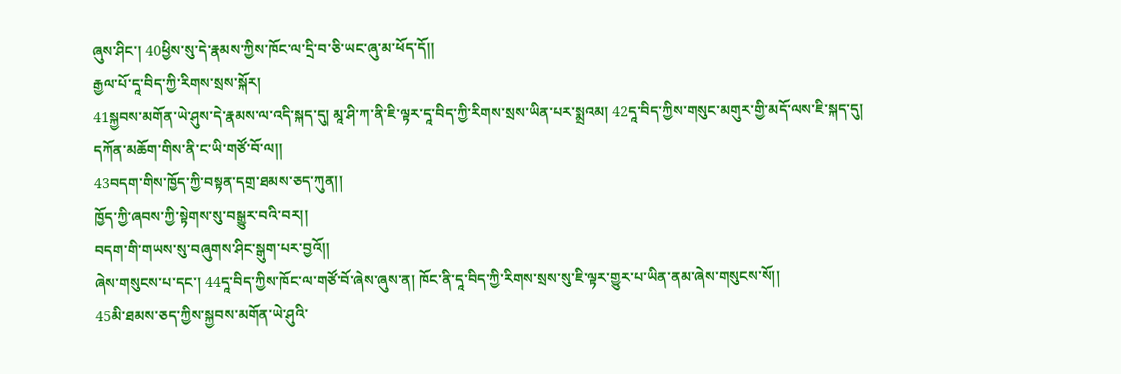ཞུས་ཤིང་། 40ཕྱིས་སུ་དེ་རྣམས་ཀྱིས་ཁོང་ལ་དྲི་བ་ཅི་ཡང་ཞུ་མ་ཕོད་དོ།།
རྒྱལ་པོ་དཱ་བིད་ཀྱི་རིགས་སྲས་སྐོར།
41སྐྱབས་མགོན་ཡེ་ཤུས་དེ་རྣམས་ལ་འདི་སྐད་དུ། མཱ་ཤི་ཀ་ནི་ཇི་ལྟར་དཱ་བིད་ཀྱི་རིགས་སྲས་ཡིན་པར་སྨྲའམ། 42དཱ་བིད་ཀྱིས་གསུང་མགུར་གྱི་མདོ་ལས་ཇི་སྐད་དུ།
དཀོན་མཆོག་གིས་ནི་ང་ཡི་གཙོ་བོ་ལ།།
43བདག་གིས་ཁྱོད་ཀྱི་བསྟན་དགྲ་ཐམས་ཅད་ཀུན།།
ཁྱོད་ཀྱི་ཞབས་ཀྱི་སྟེགས་སུ་བསྒྱུར་བའི་བར།།
བདག་གི་གཡས་སུ་བཞུགས་ཤིང་སྒུག་པར་བྱའོ།།
ཞེས་གསུངས་པ་དང་། 44དཱ་བིད་ཀྱིས་ཁོང་ལ་གཙོ་བོ་ཞེས་ཞུས་ན། ཁོང་ནི་དཱ་བིད་ཀྱི་རིགས་སྲས་སུ་ཇི་ལྟར་གྱུར་པ་ཡིན་ནམ་ཞེས་གསུངས་སོ།།
45མི་ཐམས་ཅད་ཀྱིས་སྐྱབས་མགོན་ཡེ་ཤུའི་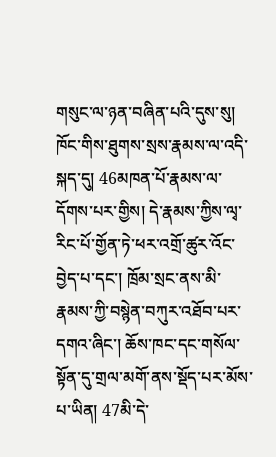གསུང་ལ་ཉན་བཞིན་པའི་དུས་སུ། ཁོང་གིས་ཐུགས་སྲས་རྣམས་ལ་འདི་སྐད་དུ། 46མཁན་པོ་རྣམས་ལ་དོགས་པར་གྱིས། དེ་རྣམས་ཀྱིས་ལྭ་རིང་པོ་གྱོན་ཏེ་ཕར་འགྲོ་ཚུར་འོང་བྱེད་པ་དང་། ཁྲོམ་སྲང་ནས་མི་རྣམས་ཀྱི་བསྙེན་བཀུར་འཐོབ་པར་དགའ་ཞིང་། ཆོས་ཁང་དང་གསོལ་སྟོན་དུ་གྲལ་མགོ་ནས་སྡོད་པར་མོས་པ་ཡིན། 47མི་དེ་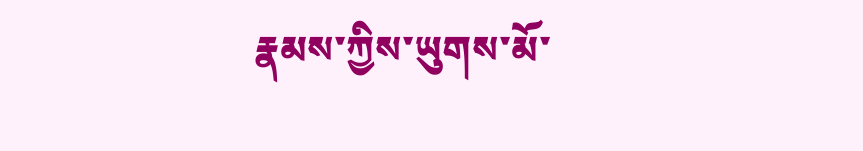རྣམས་ཀྱིས་ཡུགས་མོ་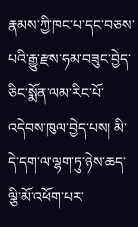རྣམས་ཀྱི་ཁང་པ་དང་བཅས་པའི་རྒྱུ་རྫས་ཧམ་བཟུང་བྱེད་ཅིང་སྨོན་ལམ་རིང་པོ་འདེབས་ཁུལ་བྱེད་པས། མི་དེ་དག་ལ་ལྷག་ཏུ་ཉེས་ཆད་ལྕི་མོ་འཕོག་པར་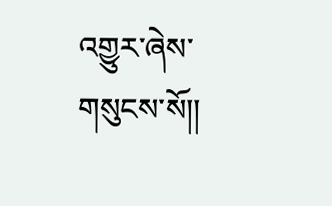འགྱུར་ཞེས་གསུངས་སོ།།